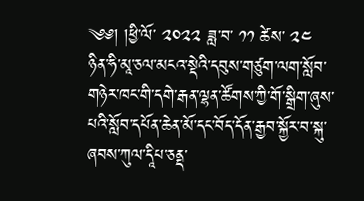༄༅། །ཕྱི་ལོ་ ༢༠༢༢ ཟླ་བ་ ༡༡ ཚེས་ ༢༤ ཉིན་ཧི་མཱ་ཅལ་མངའ་སྡེའི་དབུས་གཙུག་ལག་སློབ་གཉེར་ཁང་གི་དགེ་རྒན་ལྷན་ཚོགས་ཀྱི་གོ་སྒྲིག་ཞུས་པའི་སློབ་དཔོན་ཆེན་མོ་དང་བོད་དོན་རྒྱབ་སྐྱོར་བ་སྐུ་ཞབས་ཀུལ་དཱིཔ་ཅནྡ་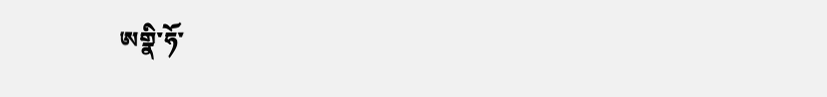ཨགྣི་ཧོ་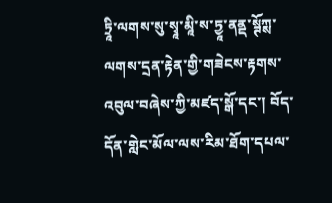ཏྲཱི་ལགས་སུ་སྭཱ་མཱི་ས་ཏྱཱ་ནནྡ་སྚོཀྶ་ལགས་དྲན་རྟེན་གྱི་གཟེངས་རྟགས་འབུལ་བཞེས་ཀྱི་མཛད་སྒོ་དང་། བོད་དོན་གླེང་མོལ་ལས་རིམ་ཐོག་དཔལ་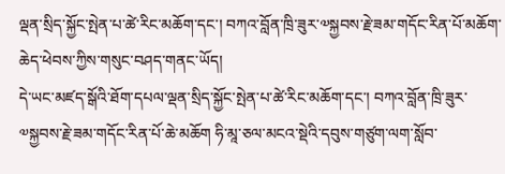ལྡན་སྲིད་སྐྱོང་སྤེན་པ་ཚེ་རིང་མཆོག་དང་། བཀའ་བློན་ཁྲི་ཟུར་༧སྐྱབས་རྗེ་ཟམ་གདོང་རིན་པོ་མཆོག་ཆེད་ཕེབས་ཀྱིས་གསུང་བཤད་གནང་ཡོད།
དེ་ཡང་མཛད་སྒོའི་ཐོག་དཔལ་ལྡན་སྲིད་སྐྱོང་སྤེན་པ་ཚེ་རིང་མཆོག་དང་། བཀའ་བློན་ཁྲི་ཟུར་༧སྐྱབས་རྗེ་ཟམ་གདོང་རིན་པོ་ཆེ་མཆོག ཧི་མཱ་ཅལ་མངའ་སྡེའི་དབུས་གཙུག་ལག་སློབ་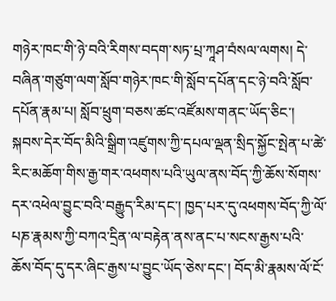གཉེར་ཁང་གི་ཉེ་བའི་རིགས་བདག་སཏ་པྲ་ཀཱཤ་བཾསལ་ལགས། དེ་བཞིན་གཙུག་ལག་སློབ་གཉེར་ཁང་གི་སློབ་དཔོན་དང་ཉེ་བའི་སློབ་དཔོན་རྣམ་པ། སློབ་ཕྲུག་བཅས་ཚང་འཛོམས་གནང་ཡོད་ཅིང་། སྐབས་དེར་བོད་མིའི་སྒྲིག་འཛུགས་ཀྱི་དཔལ་ལྡན་སྲིད་སྐྱོང་སྤེན་པ་ཚེ་རིང་མཆོག་གིས་རྒྱ་གར་འཕགས་པའི་ཡུལ་ནས་བོད་ཀྱི་ཆོས་སོགས་དར་འཕེལ་བྱུང་བའི་བརྒྱུད་རིམ་དང་། ཁྱད་པར་དུ་འཕགས་བོད་ཀྱི་ལོ་པཎ་རྣམས་ཀྱི་བཀའ་དྲིན་ལ་བརྟེན་ནས་ནང་པ་སངས་རྒྱས་པའི་ཆོས་བོད་དུ་དར་ཞིང་རྒྱས་པ་བྱུང་ཡོད་ཅེས་དང་། བོད་མི་རྣམས་ལོ་ངོ་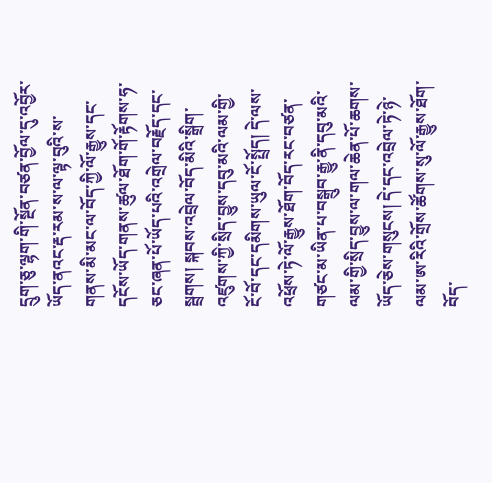དྲུག་ཅུ་ལྷག་གི་སྔོན་བཙན་བྱོལ་དུ་འབྱོར་ཡོད་ནའང་རྡ་རམ་ས་ལ་ལྟ་བུའི་ས་གནས་མི་མང་ལ་བོད་ཀྱི་ལོ་རྒྱུས་དང་དངོས་ཡོད་གནས་ཚུལ་ཐོག་གོ་རྟོགས་ཧ་ཅང་ཞན་པོ་ཡོད་པའི་འགྲེལ་བརྗོད་དང་སྦྲགས། སྐབས་འབྲེལ་བོད་མིའི་སྒྲིག་འཛུགས་ཀྱི་སྲིད་བྱུས་དབུ་མའི་ལམ་གྱི་ངོ་བོ་དང་དམིགས་ཡུལ་ངོ་སྤྲོད། དེ་ལས་འཕྲོས་ཏེ་ལོ་རྒྱུས་ཐོག་བོད་རང་བཙན་གཙང་མ་ཡིན་པ་བསྒྲུབ་རྒྱུ་ནི་དབུ་མའི་ལམ་གྱི་སྲིད་བྱུས་ལ་གལ་ཆེན་པོ་ཆགས་ཡོད་ཅེས་གསུངས། དེ་དང་འབྲེལ་ཏེ་ཉེ་ལམ་ཨ་རིའི་གྲོས་ཚོགས་སུ་ལོ་རྒྱུས་ཐོག་བོད་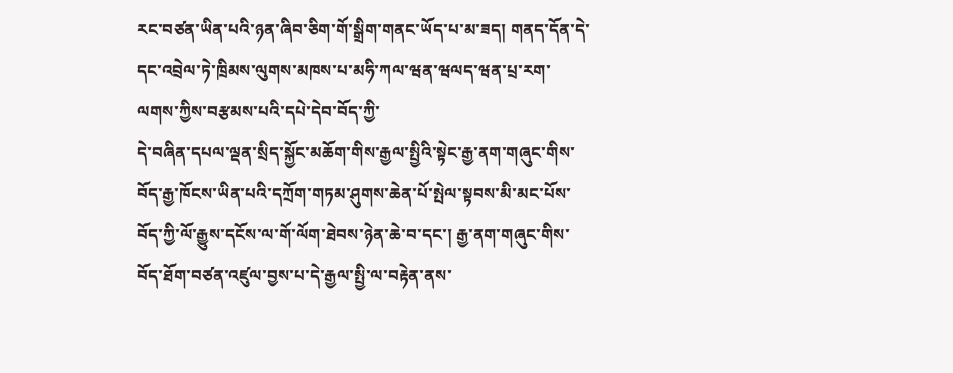རང་བཙན་ཡིན་པའི་ཉན་ཞིབ་ཅིག་གོ་སྒྲིག་གནང་ཡོད་པ་མ་ཟད། གནད་དོན་དེ་དང་འབྲེལ་ཏེ་ཁྲིམས་ལུགས་མཁས་པ་མཧི་ཀལ་ཝན་ཝལད་ཝན་པྲ་རག་ལགས་ཀྱིས་བརྩམས་པའི་དཔེ་དེབ་བོད་ཀྱི་
དེ་བཞིན་དཔལ་ལྡན་སྲིད་སྐྱོང་མཆོག་གིས་རྒྱལ་སྤྱིའི་སྟེང་རྒྱ་ནག་གཞུང་གིས་བོད་རྒྱ་ཁོངས་ཡིན་པའི་དཀྲོག་གཏམ་ཤུགས་ཆེན་པོ་སྤེལ་སྟབས་མི་མང་པོས་བོད་ཀྱི་ལོ་རྒྱུས་དངོས་ལ་གོ་ལོག་ཐེབས་ཉེན་ཆེ་བ་དང་། རྒྱ་ནག་གཞུང་གིས་བོད་ཐོག་བཙན་འཛུལ་བྱས་པ་དེ་རྒྱལ་སྤྱི་ལ་བརྟེན་ནས་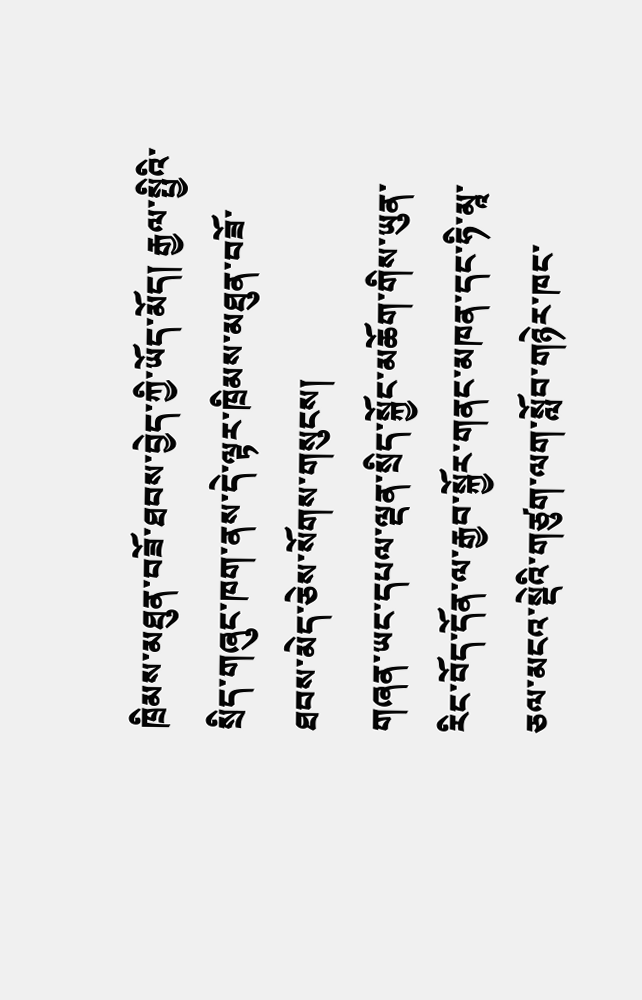ཁྲིམས་མཐུན་བཟོ་ཐབས་བྱེད་ཀྱི་ཡོད་མོད། རྒྱལ་སྤྱིའི་སྲིད་གཞུང་ཁག་ནས་དེ་ལྟར་ཁྲིམས་མཐུན་བཟོ་ཐབས་མེད་ཅེས་སོགས་གསུངས།
གཞན་ཡང་དཔལ་ལྡན་སྲིད་སྐྱོང་མཆོག་གིས་ཡུན་རིང་བོད་དོན་ལ་རྒྱབ་སྐྱོར་གནང་མཁན་དང་ཧི་མཱ་ཅལ་མངའ་སྡེའི་གཙུག་ལག་སློབ་གཉེར་ཁང་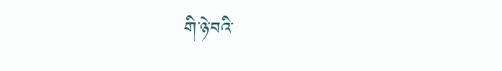གི་ཉེ་བའི་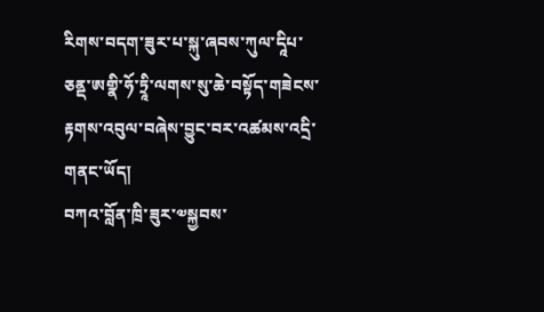རིགས་བདག་ཟུར་པ་སྐུ་ཞབས་ཀུལ་དཱིཔ་ཅནྡ་ཨགྣི་ཧོ་ཏྲཱི་ལགས་སུ་ཆེ་བསྟོད་གཟེངས་རྟགས་འབུལ་བཞེས་བྱུང་བར་འཚམས་འདྲི་གནང་ཡོད།
བཀའ་བློན་ཁྲི་ཟུར་༧སྐྱབས་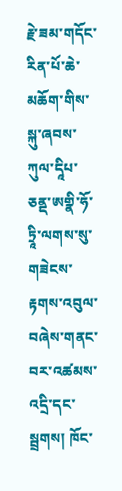རྗེ་ཟམ་གདོང་རིན་པོ་ཆེ་མཆོག་གིས་སྐུ་ཞབས་ཀུལ་དཱིཔ་ཅནྡ་ཨགྣི་ཧོ་ཏྲཱི་ལགས་སུ་གཟེངས་རྟགས་འབུལ་བཞེས་གནང་བར་འཚམས་འདྲི་དང་སྦྲགས། ཁོང་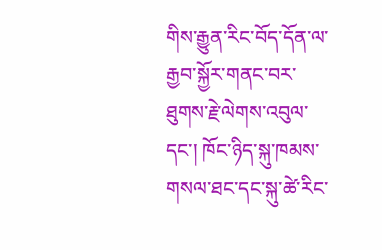གིས་རྒྱུན་རིང་བོད་དོན་ལ་རྒྱབ་སྐྱོར་གནང་བར་ཐུགས་རྗེ་ལེགས་འབུལ་དང་། ཁོང་ཉིད་སྐུ་ཁམས་གསལ་ཐང་དང་སྐུ་ཚེ་རིང་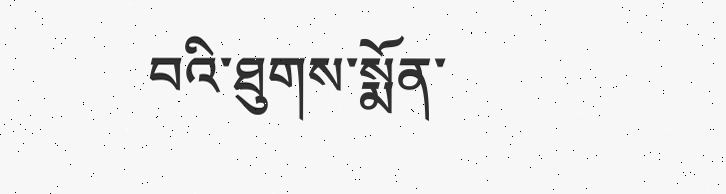བའི་ཐུགས་སྨོན་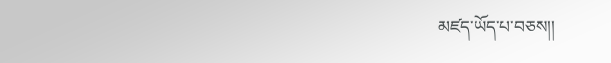མཛད་ཡོད་པ་བཅས།།